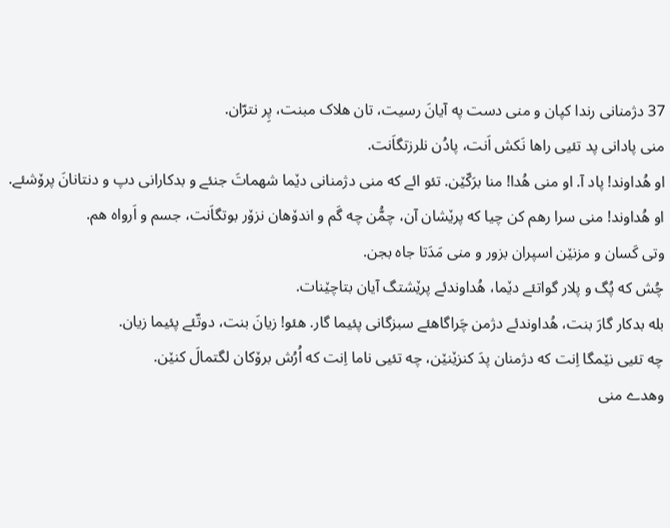37 دژمنانی رندا کپان و منی دست په آیانَ رسیت، تان هلاک مبنت، پِر نترّان.
منی پادانی پد تئیی راها نَکش اَنت، پادُن نلرزتگاَنت.
او هُداوند! پاد آ. او منی هُدا! منا برَکّێن. تئو ائے که منی دژمنانی دێما شهماتَ جنئے و بدکارانی دپ و دنتانانَ پرۆشئے.
او هُداوند! منی سرا رهم کن چیا که پرێشان آن، چمُّن چه گَم و اندۆهان نزۆر بوتگاَنت، جسم و اَرواه هم.
وتی کَسان و مزنێن اسپران بزور و منی مَدَتا جاه بجن.
چُش که پُگ و پلار گواتئے دێما، هُداوندئے پرێشتگ آیان بتاچێنات.
بله بدکار گارَ بنت، هُداوندئے دژمن چَراگاهئے سبزگانی پئیما گار. هئو! زیانَ بنت، دوتّئے پئیما زیان.
چه تئیی نێمگا اِنت که دژمنان پدَ کنزێنێن، چه تئیی ناما اِنت که اُرُش برۆکان لگتمالَ کنێن.
وهدے منی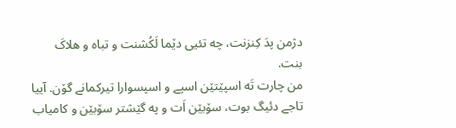دژمن پدَ کِنزنت، چه تئیی دێما لَکُشنت و تباه و هلاکَ بنت.
من چارت تَه اسپێتێن اسپے و اسپسوارا تیرکمانے گۆن. آییا تاجے دئیگ بوت، سۆبێن اَت و په گێشتر سۆبێن و کامیاب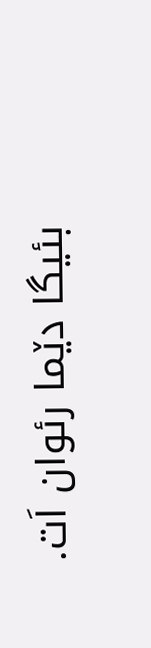بئیگا دێما رئوان اَت.